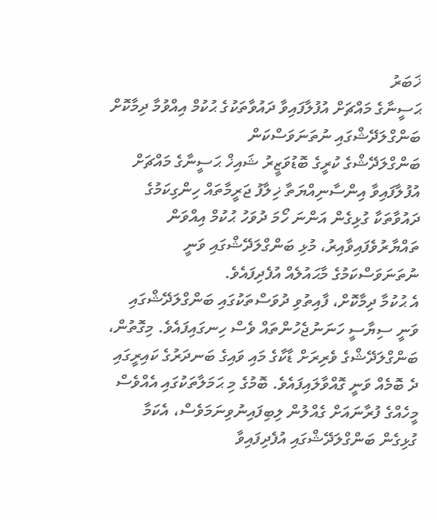ޚަބަރު
ޙަސީނާގެ މައްޗަށް އުފުލާފައިވާ ދައުވާތަކުގެ ޙުކުމް އިއްވުމާ ދިމާކޮށް ބަންގްލަދޭޝްގައި ނުތަނަވަސްކަން
ބަންގްލަދޭޝްގެ ކުރީގެ ބޮޑުވަޒީރު ޝައިޚް ޙަސީނާގެ މައްޗަށް އުފުލާފައިވާ އިންސާނިއްޔަތާ ޚިލާފު ޖަރީމާތައް ހިންގިކަމުގެ ދައުވާތަކާ ގުޅިގެން އަންނަ ހޯމަ ދުވަހު ޙުކުމް އިއްވަން ތައްޔާރުވެފައިވާއިރު، މުޅި ބަންގްލަދޭޝްގައި ވަނީ ނުތަނަވަސްކަމުގެ މާޙައުލެއް އުފެދިފައެވެ.
އެ ޙުކުމާ ދިމާކޮށް، ފާއިތުވި ދުވަސްތަކުގައި ބަންގްލަދޭޝްގައި ވަނީ ސިޔާސީ ހަނަނުޖެހުންތައް ވެސް ހިނގައިފައެވެ. މިގޮތުން، ބަންގްލަދޭޝްގެ ވެރިރަށް ޑާކާގެ މައި ވައިގެ ބަނދަރުގެ ކައިރީގައި ދެ ބޮމެއް ވަނީ ގޮއްވާލައިފައެވެ. ބޮމުގެ މި ޙަމަލާތަކުގައި އެއްވެސް މީހެއްގެ ފުރާނައަށް ގެއްލުން ލިބިފައިނުވިނަމަވެސް، އެކަމާ ގުޅިގެން ބަންގްލަދޭޝްގައި އުފެދިފައިވާ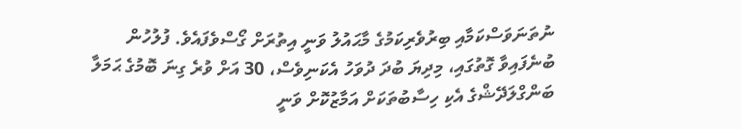ނުތަނަވަސްކަމާއި ބިރުވެރިކަމުގެ މާޙައުލު ވަނީ އިތުރަށް ގޯސްވެފައެވެ. ފުލުހުން ބުނެފައިވާ ގޮތުގައި، މިދިޔަ ބުދަ ދުވަހު އެކަނިވެސް، 30 އަށް ވުރެ ގިނަ ބޮމުގެ ޙަމަލާ ބަންގްލަދޭޝްގެ އެކި ހިސާބުތަކަށް އަމާޒުކޮށް ވަނީ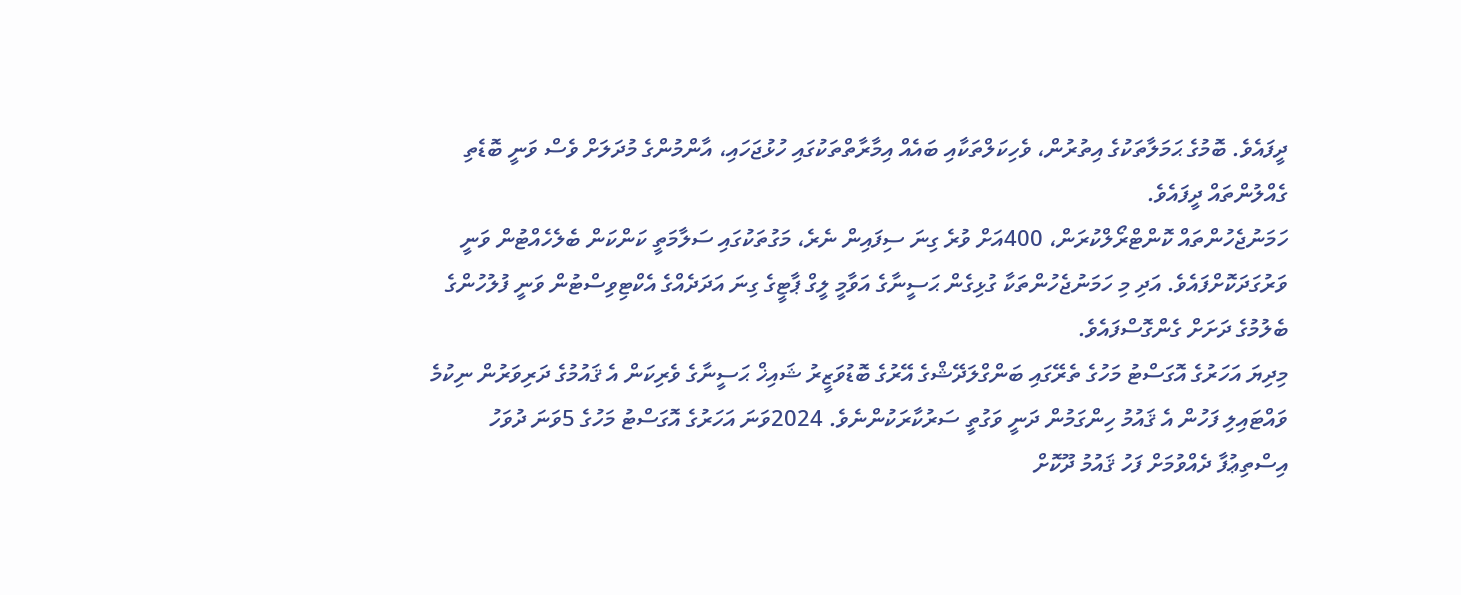ދީފައެވެ. ބޮމުގެ ޙަމަލާތަކުގެ އިތުރުން، ވެހިކަލްތަކާއި ބައެއް އިމާރާތްތަކުގައި ހުޅުޖަހައި، އާންމުންގެ މުދަލަށް ވެސް ވަނީ ބޮޑެތި ގެއްލުންތައް ދީފައެވެ.
ހަމަނުޖެހުންތައް ކޮންޓްރޯލްކުރަން، 400އަށް ވުރެ ގިނަ ސިފައިން ނެރެ، މަގުތަކުގައި ސަލާމަތީ ކަންކަން ބެލެހެއްޓުން ވަނީ ވަރުގަދަކޮށްފައެވެ. އަދި މި ހަމަނުޖެހުންތަކާ ގުޅިގެން ޙަސީނާގެ އަވާމީ ލީގް ޕާޓީގެ ގިނަ އަދަދެއްގެ އެކްޓިވިސްޓުން ވަނީ ފުލުހުންގެ ބެލުމުގެ ދަށަށް ގެންގޮސްފައެވެ.
މިދިޔަ އަހަރުގެ އޮގަސްޓު މަހުގެ ތެރޭގައި ބަންގްލަދޭޝްގެ އޭރުގެ ބޮޑުވަޒީރު ޝައިޚް ޙަސީނާގެ ވެރިކަން އެ ޤައުމުގެ ދަރިވަރުން ނިކުމެ ވައްޓައިލި ފަހުން އެ ޤައުމު ހިންގަމުން ދަނީ ވަގުތީ ސަރުކާރަކުންނެވެ. 2024ވަނަ އަހަރުގެ އޮގަސްޓު މަހުގެ 5ވަނަ ދުވަހު އިސްތިޢުފާ ދެއްވުމަށް ފަހު ޤައުމު ދޫކޮށް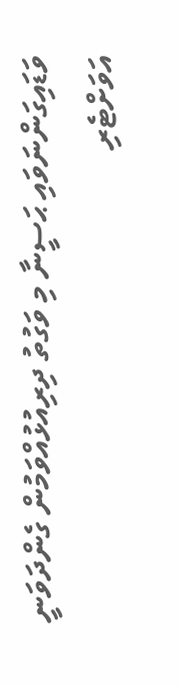ވަޑައިގަންނަވައި ޙަސީނާ މި ވަގުތު ދިރިއުޅުއްވަމުން ގެންދަވަނީ އަވަށްޓެރި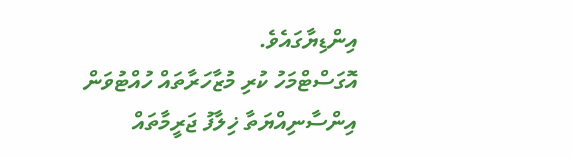އިންޑިޔާގައެވެ.
އޮގަސްޓްމަހު ކުރި މުޒާހަރާތައް ހުއްޓުވަން އިންސާނިއްޔަތާ ޚިލާފު ޖަރީމާތައް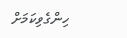ހިންގެވިކަމަށް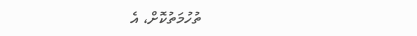ތުހުމަތުކޮށް، އެ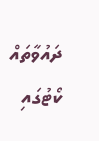ދައުވާތައް ކޯޓުގައި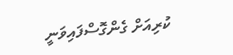ކުރިއަށް ގެންގޮސްފައިވަނީ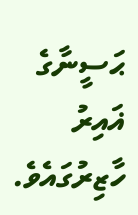ޙަސީނާގެ ޣައިރު ހާޒިރުގައެވެ.